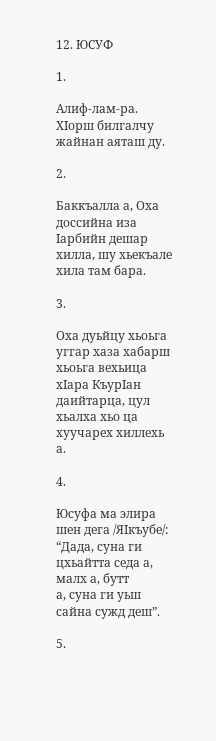12. ЮСУФ

1.

Алиф-лам-ра. ХIорш билгалчу жайнан аяташ ду.

2.

Баккъалла а, Оха доссийна иза Iарбийн дешар хилла‚ шу хьекъале хила там бара.

3.

Оха дуьйцу хьоьга уггар хаза хабарш хьоьга вехьица хIара КъурIан даийтарца, цул
хьалха хьо ца хуучарех хиллехь а.

4.

Юсуфа ма элира шен дега /ЯIкъубе/: “Дада‚ суна ги цхьайтта седа а‚ малх а‚ бутт
а‚ суна ги уьш сайна сужд деш”.

5.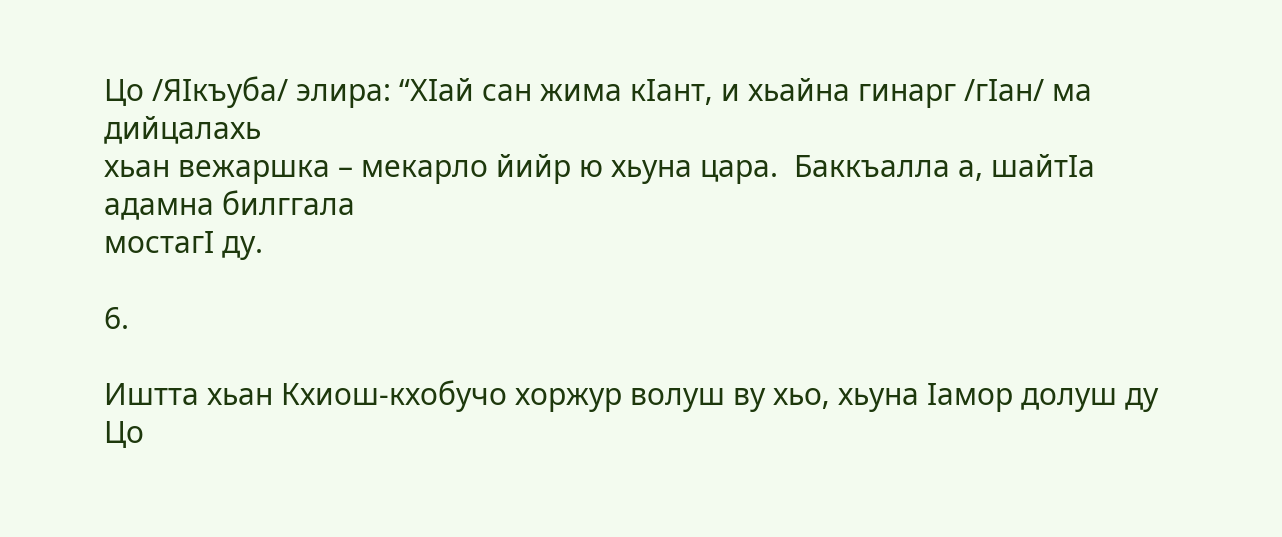Цо /ЯIкъуба/ элира: “ХIай сан жима кIант‚ и хьайна гинарг /гIан/ ма дийцалахь
хьан вежаршка – мекарло йийр ю хьуна цара.  Баккъалла а, шайтIа адамна билггала
мостагI ду.

6.

Иштта хьан Кхиош-кхобучо хоржур волуш ву хьо‚ хьуна Iамор долуш ду Цо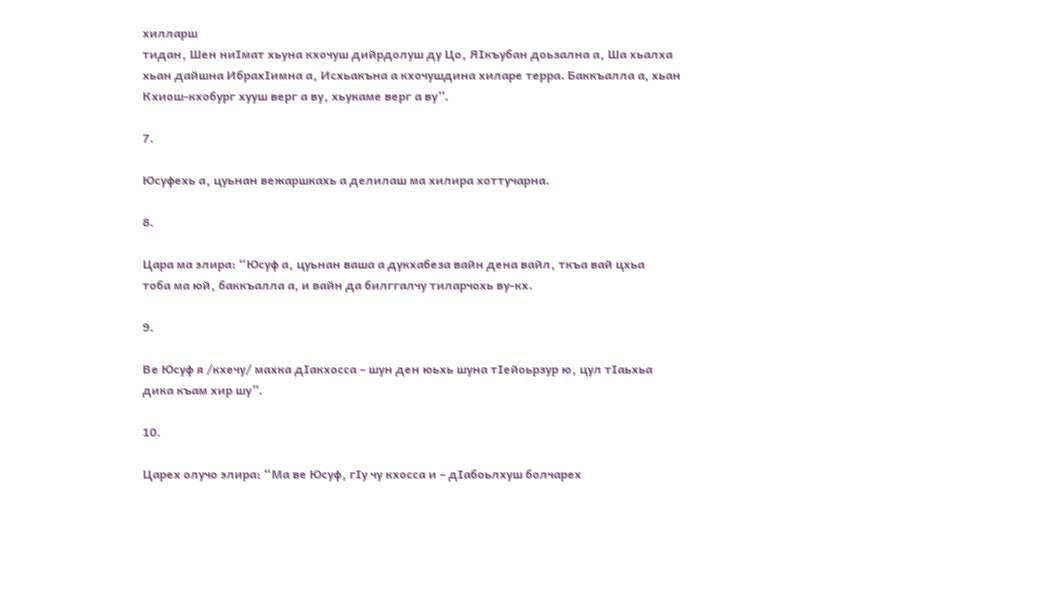хилларш
тидан‚ Шен ниIмат хьуна кхочуш дийрдолуш ду Цо‚ ЯIкъубан доьзална а‚ Ша хьалха
хьан дайшна ИбрахIимна а‚ Исхьакъна а кхочушдина хиларе терра. Баккъалла а, хьан
Кхиош-кхобург хууш верг а ву‚ хьукаме верг а ву”.

7.

Юсуфехь а‚ цуьнан вежаршкахь а делилаш ма хилира хоттучарна.

8.

Цара ма элира: “Юсуф а‚ цуьнан ваша а дукхабеза вайн дена вайл‚ ткъа вай цхьа
тоба ма юй‚ баккъалла а, и вайн да билггалчу тиларчохь ву-кх.

9.

Ве Юсуф я /кхечу/ махка дIакхосса – шун ден юьхь шуна тIейоьрзур ю‚ цул тIаьхьа
дика къам хир шу”.

10.

Царех олучо элира: “Ма ве Юсуф‚ гIу чу кхосса и – дIабоьлхуш болчарех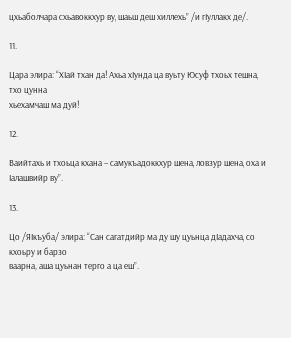цхьаболчара схьавоккхур ву‚ шаьш деш хиллехь” /и гIуллакх де/.

11.

Цара элира: “ХIай тхан да! Ахьа хIунда ца вуьту Юсуф тхоьх тешна‚ тхо цунна
хьехамчаш ма дуй!

12.

Ваийтахь и тхоьца кхана – самукъадоккхур шена‚ ловзур шена‚ оха и Iалашвийр ву”.

13.

Цо /ЯIкъуба/ элира: “Сан сагатдийр ма ду шу цуьнца дIадахча‚ со кхоьру и барзо
ваарна, аша цуьнан терго а ца еш”.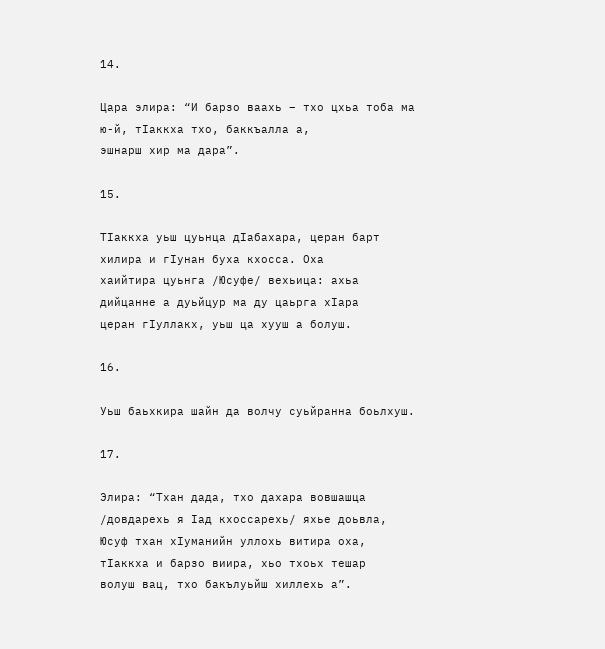14.

Цара элира: “И барзо ваахь – тхо цхьа тоба ма ю-й‚ тIаккха тхо, баккъалла а,
эшнарш хир ма дара”.

15.

ТIаккха уьш цуьнца дIабахара‚ церан барт хилира и гIунан буха кхосса. Оха
хаийтира цуьнга /Юсуфе/ вехьица: ахьа дийцанне а дуьйцур ма ду цаьрга хIара
церан гIуллакх, уьш ца хууш а болуш.

16.

Уьш баьхкира шайн да волчу суьйранна боьлхуш.

17.

Элира: “Тхан дада‚ тхо дахара вовшашца /довдарехь я Iад кхоссарехь/ яхье доьвла‚
Юсуф тхан хIуманийн уллохь витира оха‚ тIаккха и барзо виира‚ хьо тхоьх тешар
волуш вац, тхо бакълуьйш хиллехь а”.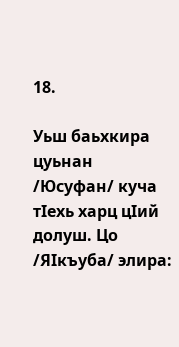18.

Уьш баьхкира цуьнан /Юсуфан/ куча тIехь харц цIий долуш. Цо /ЯIкъуба/ элира: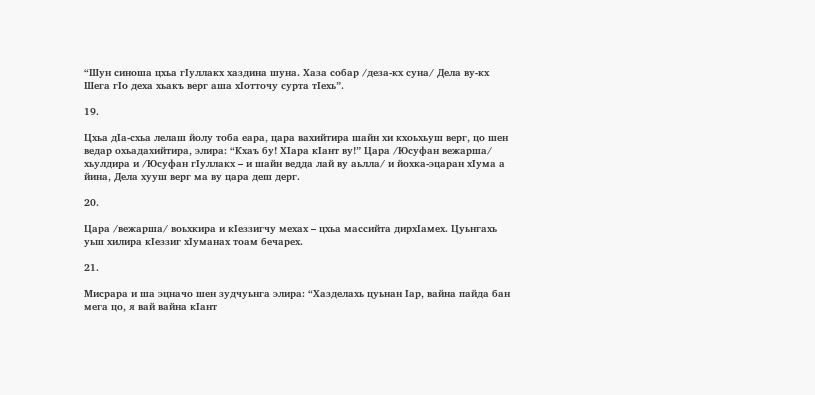“Шун синоша цхьа гIуллакх хаздина шуна. Хаза собар /деза-кх суна/ Дела ву-кх
Шега гIо деха хьакъ верг аша хIотточу сурта тIехь”.

19.

Цхьа дIа-схьа лелаш йолу тоба еара‚ цара вахийтира шайн хи кхоьхьуш верг‚ цо шен
ведар охьадахийтира‚ элира: “Кхаъ бу! ХIара кIант ву!” Цара /Юсуфан вежарша/
хьулдира и /Юсуфан гIуллакх – и шайн ведда лай ву аьлла/ и йохка-эцаран хIума а
йина‚ Дела хууш верг ма ву цара деш дерг.

20.

Цара /вежарша/ воьхкира и кIеззигчу мехах – цхьа массийта дирхIамех. Цуьнгахь
уьш хилира кIеззиг хIуманах тоам бечарех.

21.

Мисрара и ша эцначо шен зудчуьнга элира: “Хазделахь цуьнан Iар‚ вайна пайда бан
мега цо‚ я вай вайна кIант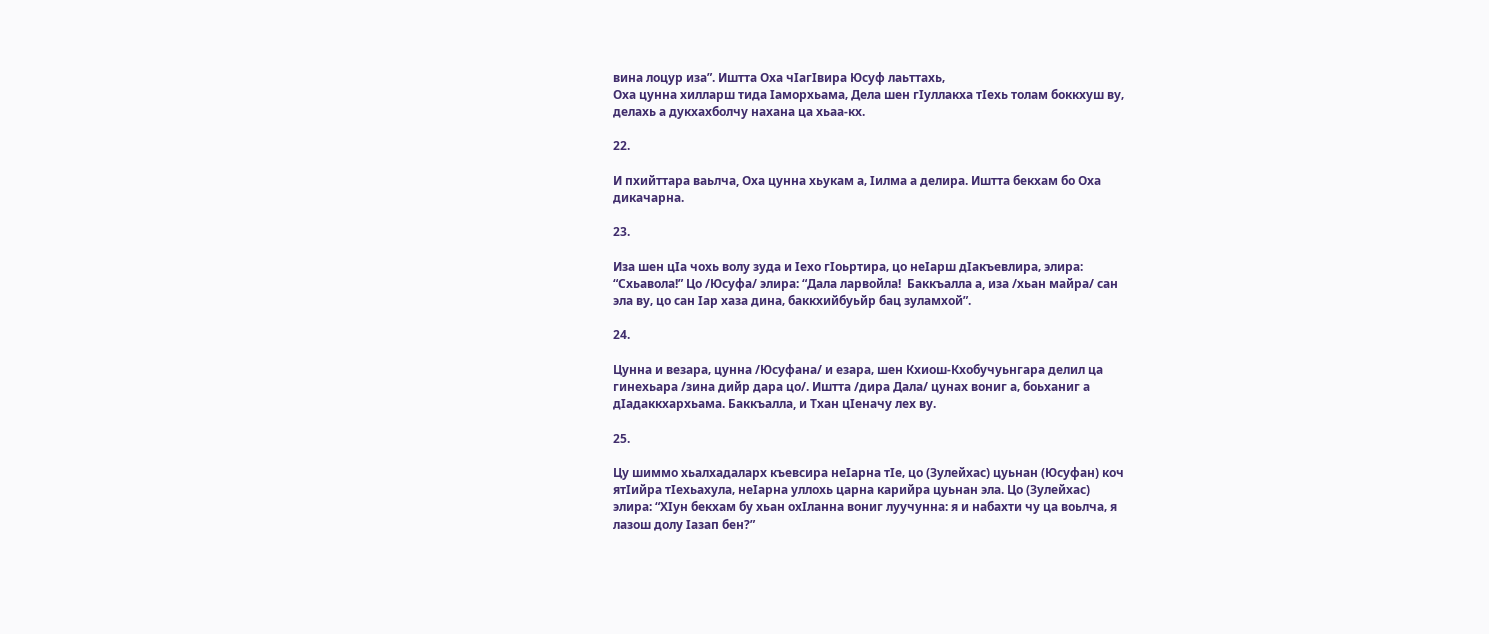вина лоцур иза”. Иштта Оха чIагIвира Юсуф лаьттахь‚
Оха цунна хилларш тида Iаморхьама‚ Дела шен гIуллакха тIехь толам боккхуш ву‚
делахь а дукхахболчу нахана ца хьаа-кх.

22.

И пхийттара ваьлча, Оха цунна хьукам а‚ Iилма а делира. Иштта бекхам бо Оха
дикачарна.

23.

Иза шен цIа чохь волу зуда и Iехо гIоьртира‚ цо неIарш дIакъевлира‚ элира:
“Схьавола!” Цо /Юсуфа/ элира: “Дала ларвойла!  Баккъалла а, иза /хьан майра/ сан
эла ву‚ цо сан Iар хаза дина‚ баккхийбуьйр бац зуламхой”.

24.

Цунна и везара‚ цунна /Юсуфана/ и езара‚ шен Кхиош-Кхобучуьнгара делил ца
гинехьара /зина дийр дара цо/. Иштта /дира Дала/ цунах вониг а‚ боьханиг а
дIадаккхархьама. Баккъалла, и Тхан цIеначу лех ву.

25.

Цу шиммо хьалхадаларх къевсира неIарна тIе‚ цо (Зулейхас) цуьнан (Юсуфан) коч
ятIийра тIехьахула‚ неIарна уллохь царна карийра цуьнан эла. Цо (Зулейхас)
элира: “ХIун бекхам бу хьан охIланна вониг луучунна: я и набахти чу ца воьлча‚ я
лазош долу Iазап бен?”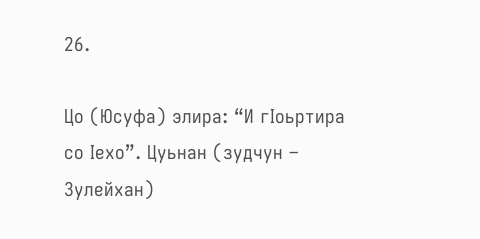26.

Цо (Юсуфа) элира: “И гIоьртира со Iехо”. Цуьнан (зудчун – Зулейхан)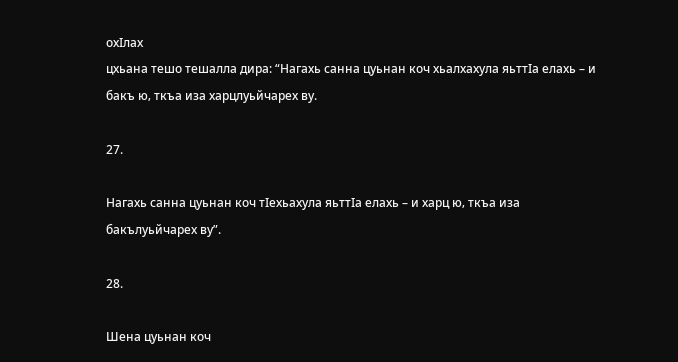охIлах
цхьана тешо тешалла дира: “Нагахь санна цуьнан коч хьалхахула яьттIа елахь – и
бакъ ю‚ ткъа иза харцлуьйчарех ву.

27.

Нагахь санна цуьнан коч тIехьахула яьттIа елахь – и харц ю‚ ткъа иза
бакълуьйчарех ву”.

28.

Шена цуьнан коч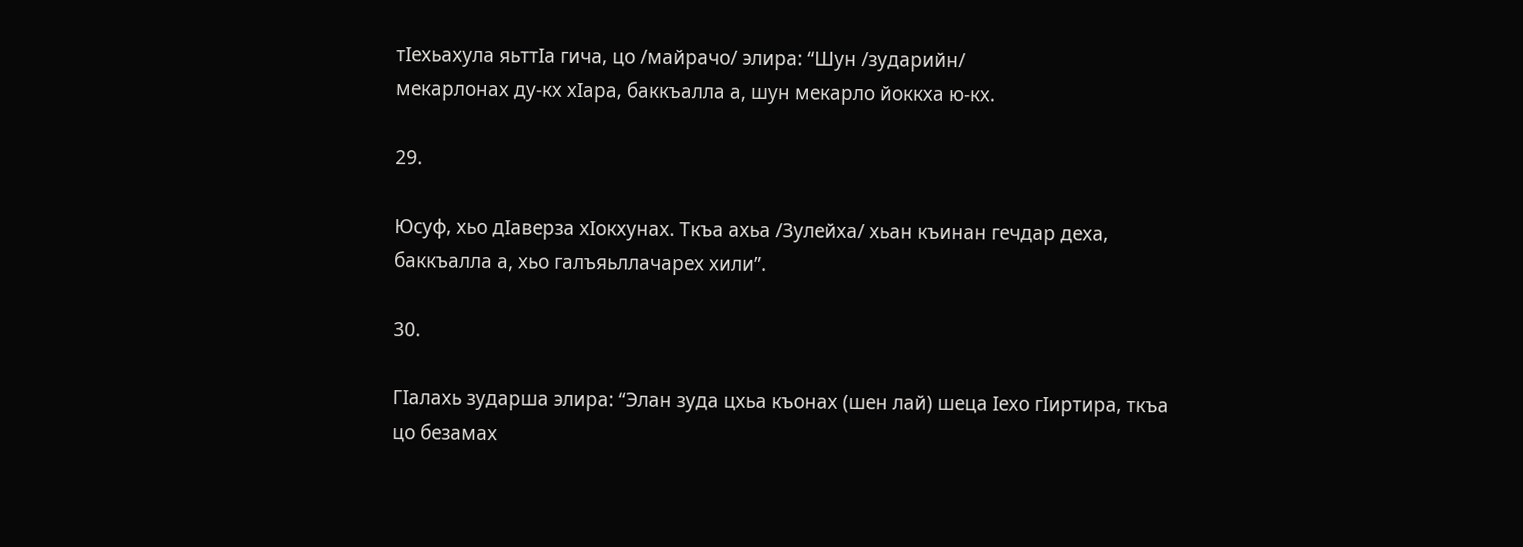тIехьахула яьттIа гича‚ цо /майрачо/ элира: “Шун /зударийн/
мекарлонах ду-кх хIара‚ баккъалла а, шун мекарло йоккха ю-кх.

29.

Юсуф‚ хьо дIаверза хIокхунах. Ткъа ахьа /Зулейха/ хьан къинан гечдар деха‚
баккъалла а, хьо галъяьллачарех хили”.

30.

ГIалахь зударша элира: “Элан зуда цхьа къонах (шен лай) шеца Iехо гIиртира‚ ткъа
цо безамах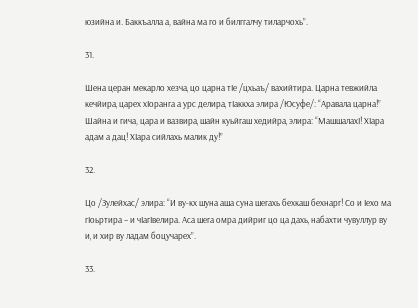юзийна и. Баккъалла а, вайна ма го и билггалчу тиларчохь”.

31.

Шена церан мекарло хезча‚ цо царна тIе /цхьаъ/ вахийтира. Царна тевжийла
кечйира‚ царех хIоранга а урс делира‚ тIаккха элира /Юсуфе/: “Аравала царна!”
Шайна и гича, цара и вазвира‚ шайн куьйгаш хедийра‚ элира: “МашшалахI! ХIара
адам а дац! ХIара сийлахь малик ду!”

32.

Цо /Зулейхас/ элира: “И ву-кх шуна аша суна шегахь бехкаш бехнарг! Со и Iехо ма
гIоьртира – и чIагIвелира. Аса шега омра дийриг цо ца дахь‚ набахти чувуллур ву
и‚ и хир ву ладам боцучарех”.

33.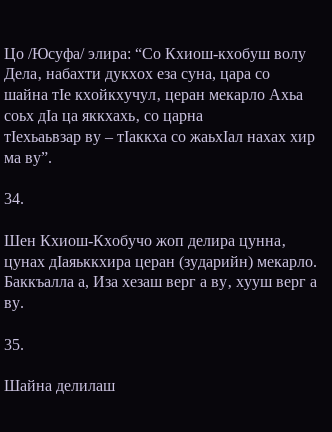Цо /Юсуфа/ элира: “Со Кхиош-кхобуш волу Дела‚ набахти дукхох еза суна, цара со
шайна тIе кхойкхучул‚ церан мекарло Ахьа соьх дIа ца яккхахь‚ со царна
тIехьаьвзар ву – тIаккха со жаьхIал нахах хир ма ву”.

34.

Шен Кхиош-Кхобучо жоп делира цунна‚ цунах дIаяьккхира церан (зударийн) мекарло.
Баккъалла а, Иза хезаш верг а ву‚ хууш верг а ву.

35.

Шайна делилаш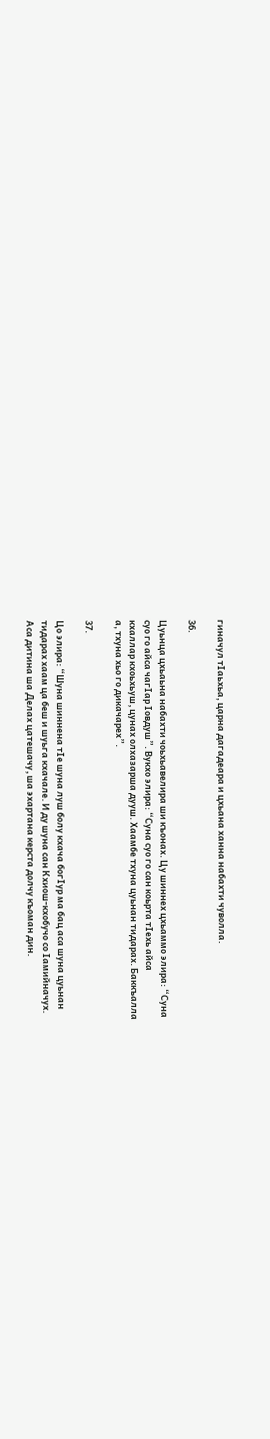гиначул тIаьхьа, царна дагадеара и цхьана ханна набахти чуволла.

36.

Цуьнца цхьаьна набахти чоьхьавелира ши къонах. Цу шиннех цхьаммо элира: “Суна
суо го айса чагIар Iовдуш”. Вукхо элира: “Суна суо го сан коьрта тIехь айса
кхаллар кхоьхьуш‚ цунах олхазарша дууш. Хаамбе тхуна цуьнан тидарах. Баккъалла
а, тхуна хьо го дикачарех”.

37.

Цо элира: “Шуна шиннена тIе шуна луш болу кхача богIур ма бац аса шуна цуьнан
тидарах хаам ца беш и шуьга кхачале. И ду шуна сан Кхиош-кхобучо со Iамийначух.
Аса дитина ша Делах цатешачу‚ ша эхартана керста долчу къоман дин.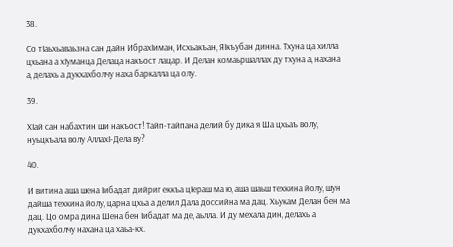38.

Со тIаьхьаваьзна сан дайн ИбрахIиман‚ Исхьакъан‚ ЯIкъубан динна. Тхуна ца хилла
цхьана а хIуманца Делаца накъост лацар. И Делан комаьршаллах ду тхуна а‚ нахана
а‚ делахь а дукхахболчу наха баркалла ца олу.

39.

ХIай сан набахтин ши накъост! Тайп-тайпана делий бу дика я Ша цхьаъ волу‚
нуьцкъала волу АллахI-Дела ву?

40.

И витина аша шена Iибадат дийриг еккъа цIераш ма ю‚ аша шаьш техкина йолу‚ шун
дайша техкина йолу‚ царна цхьа а делил Дала доссийна ма дац. Хьукам Делан бен ма
дац. Цо омра дина Шена бен Iибадат ма де‚ аьлла. И ду мехала дин‚ делахь а
дукхахболчу нахана ца хаьа-кх.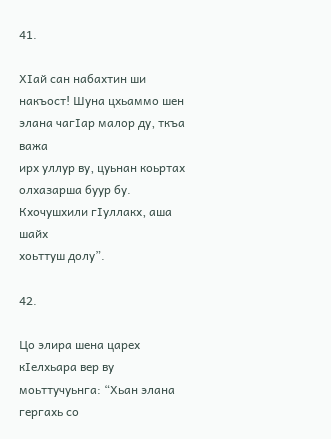41.

ХIай сан набахтин ши накъост! Шуна цхьаммо шен элана чагIар малор ду‚ ткъа важа
ирх уллур ву‚ цуьнан коьртах олхазарша буур бу. Кхочушхили гIуллакх‚ аша шайх
хоьттуш долу”.

42.

Цо элира шена царех кIелхьара вер ву моьттучуьнга: “Хьан элана гергахь со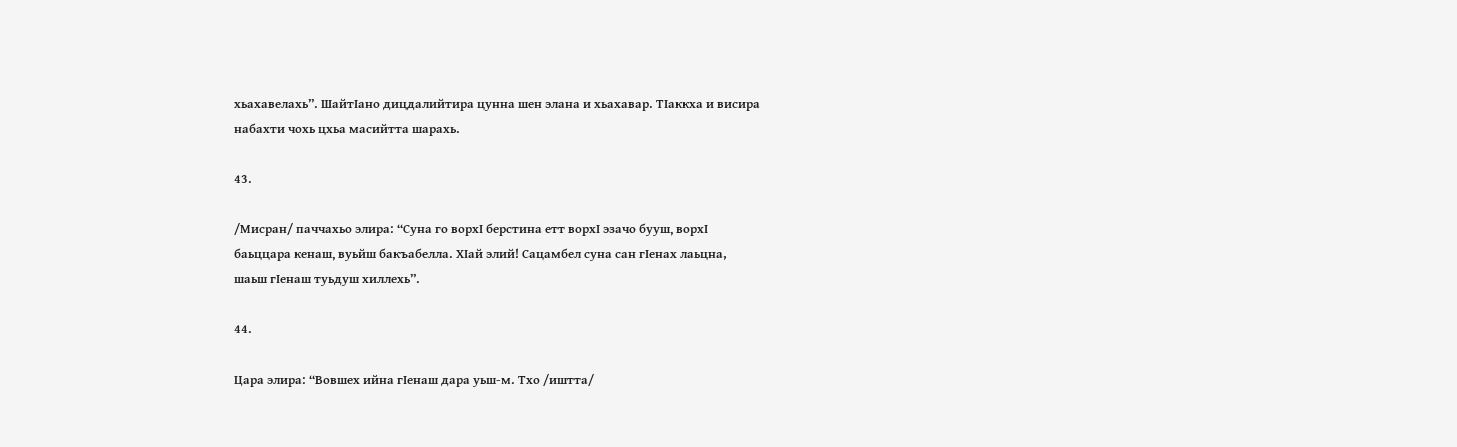хьахавелахь”. ШайтIано дицдалийтира цунна шен элана и хьахавар. ТIаккха и висира
набахти чохь цхьа масийтта шарахь.

43.

/Мисран/ паччахьо элира: “Суна го ворхI берстина етт ворхI эзачо бууш‚ ворхI
баьццара кенаш‚ вуьйш бакъабелла. ХIай элий! Сацамбел суна сан гIенах лаьцна,
шаьш гIенаш туьдуш хиллехь”.

44.

Цара элира: “Вовшех ийна гIенаш дара уьш-м. Тхо /иштта/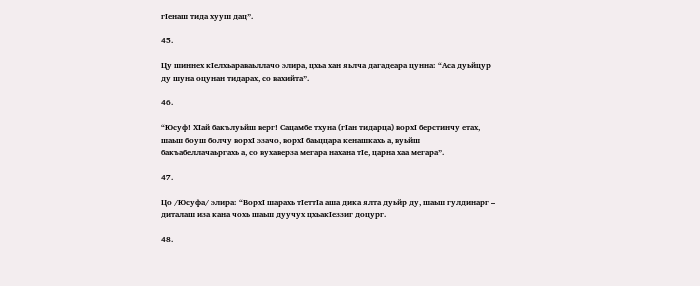гIенаш тида хууш дац”.

45.

Цу шиннех кIелхьараваьллачо элира‚ цхьа хан яьлча дагадеара цунна: “Аса дуьйцур
ду шуна оцунан тидарах‚ со вахийта”.

46.

“Юсуф! ХIай бакълуьйш верг! Сацамбе тхуна (гIан тидарца) ворхI берстинчу етах‚
шаьш боуш болчу ворхI эзачо‚ ворхI баьццара кенашкахь а‚ вуьйш
бакъабеллачаьргахь а‚ со вухаверза мегара нахана тIе‚ царна хаа мегара”.

47.

Цо /Юсуфа/ элира: “ВорхI шарахь тIеттIа аша дика ялта дуьйр ду‚ шаьш гулдинарг –
диталаш иза кана чохь шаьш дуучух цхьакIеззиг доцург.

48.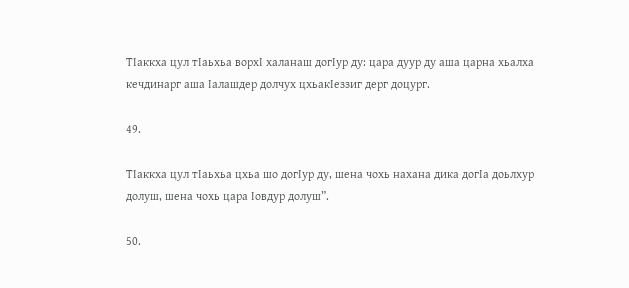ТIаккха цул тIаьхьа ворхI халанаш догIур ду: цара дуур ду аша царна хьалха
кечдинарг аша Iалашдер долчух цхьакIеззиг дерг доцург.

49.

ТIаккха цул тIаьхьа цхьа шо догIур ду‚ шена чохь нахана дика догIа доьлхур
долуш‚ шена чохь цара Iовдур долуш”.

50.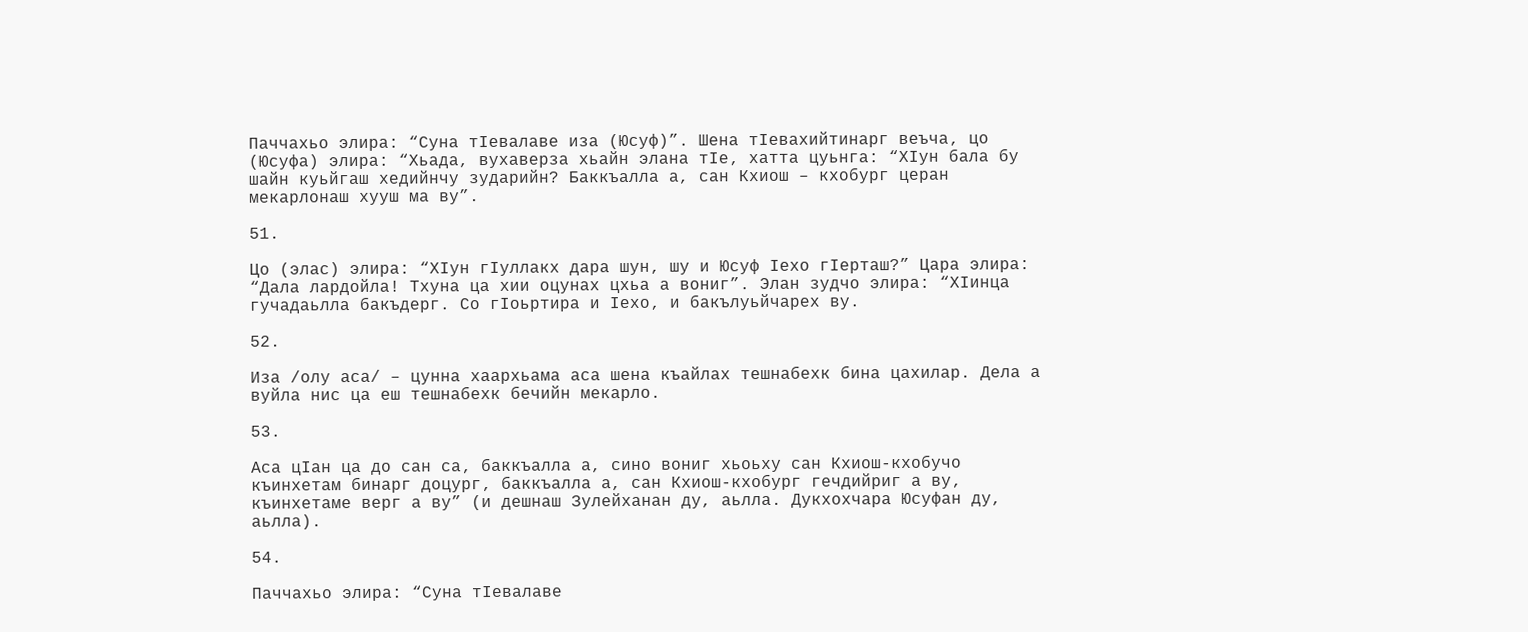Паччахьо элира: “Суна тIевалаве иза (Юсуф)”. Шена тIевахийтинарг веъча‚ цо
(Юсуфа) элира: “Хьада, вухаверза хьайн элана тIе‚ хатта цуьнга: “ХIун бала бу
шайн куьйгаш хедийнчу зударийн? Баккъалла а, сан Кхиош – кхобург церан
мекарлонаш хууш ма ву”.

51.

Цо (элас) элира: “ХIун гIуллакх дара шун‚ шу и Юсуф Iехо гIерташ?” Цара элира:
“Дала лардойла! Тхуна ца хии оцунах цхьа а вониг”. Элан зудчо элира: “ХIинца
гучадаьлла бакъдерг. Со гIоьртира и Iехо‚ и бакълуьйчарех ву.

52.

Иза /олу аса/ – цунна хаархьама аса шена къайлах тешнабехк бина цахилар. Дела а
вуйла нис ца еш тешнабехк бечийн мекарло.

53.

Аса цIан ца до сан са‚ баккъалла а, сино вониг хьоьху сан Кхиош-кхобучо
къинхетам бинарг доцург‚ баккъалла а, сан Кхиош-кхобург гечдийриг а ву‚
къинхетаме верг а ву” (и дешнаш Зулейханан ду, аьлла. Дукхохчара Юсуфан ду,
аьлла).

54.

Паччахьо элира: “Суна тIевалаве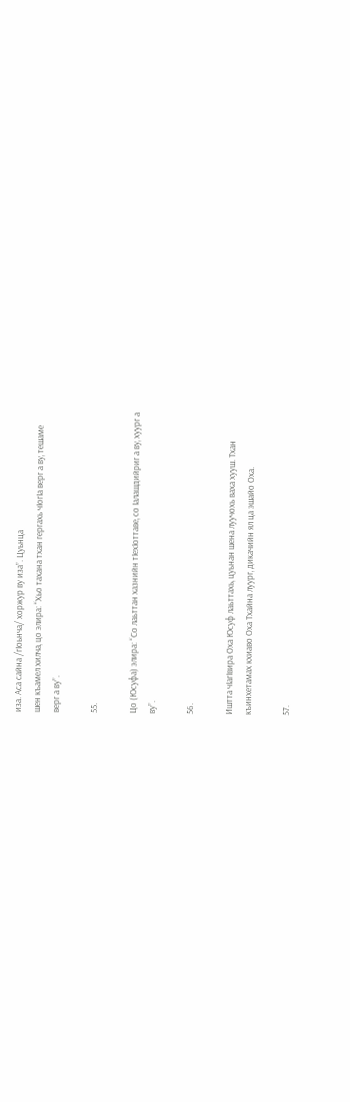иза. Аса сайна /гIоьнча/ хоржур ву иза”. Цуьнца
шен къамел хилча‚ цо элира: “Хьо тахана тхан гергахь чIогIа верг а ву‚ тешаме
верг а ву”.

55.

Цо (Юсуфа) элира: “Со лаьттан хазнийн тIехIоттаве‚ со Iалашдийриг а ву‚ хуург а
ву”.

56.

Иштта чIагIвира Оха Юсуф лаьттахь‚ цуьнан шена луучохь ваха хууш. Тхан
къинхетамах кхиаво Оха Тхайна луург‚ дикачийн ял ца эшайо Оха.

57.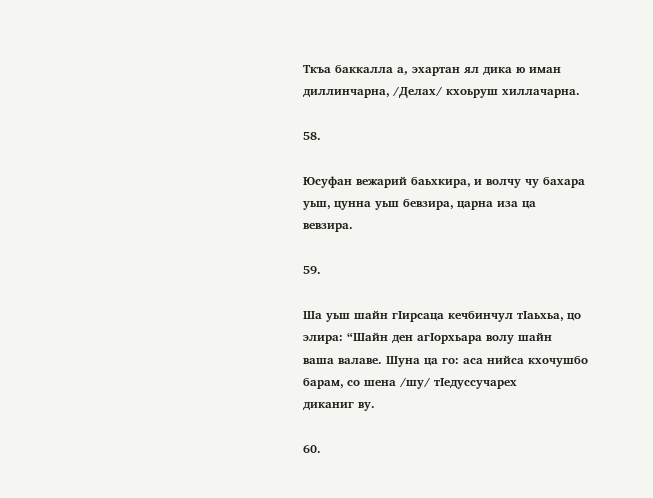Ткъа баккалла а, эхартан ял дика ю иман диллинчарна‚ /Делах/ кхоьруш хиллачарна.

58.

Юсуфан вежарий баьхкира‚ и волчу чу бахара уьш‚ цунна уьш бевзира‚ царна иза ца
вевзира.

59.

Ша уьш шайн гIирсаца кечбинчул тIаьхьа‚ цо элира: “Шайн ден агIорхьара волу шайн
ваша валаве. Шуна ца го: аса нийса кхочушбо барам‚ со шена /шу/ тIедуссучарех
диканиг ву.

60.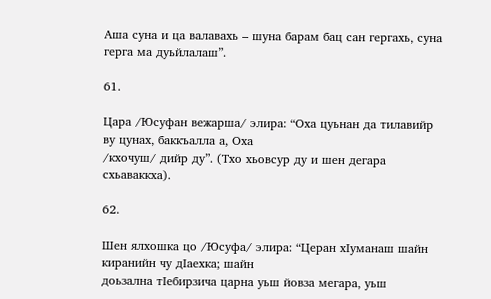Аша суна и ца валавахь – шуна барам бац сан гергахь‚ суна герга ма дуьйлалаш”.

61.

Цара /Юсуфан вежарша/ элира: “Оха цуьнан да тилавийр ву цунах‚ баккъалла а, Оха
/кхочуш/ дийр ду”. (Тхо хьовсур ду и шен дегара схьаваккха).

62.

Шен ялхошка цо /Юсуфа/ элира: “Церан хIуманаш шайн киранийн чу дIаехка; шайн
доьзална тIебирзича царна уьш йовза мегара‚ уьш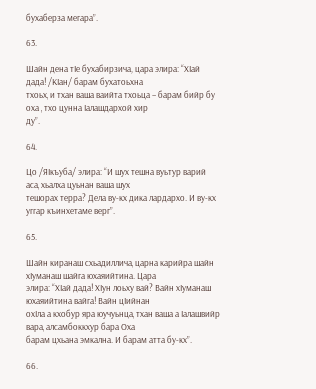бухаберза мегара”.

63.

Шайн дена тIе бухабирзича, цара элира: “ХIай дада! /КIан/ барам бухатоьхна
тхоьх‚ и тхан ваша ваийта тхоьца – барам бийр бу оха ‚ тхо цунна Iалашдархой хир
ду”.

64.

Цо /ЯIкъуба/ элира: “И шух тешна вуьтур варий аса‚ хьалха цуьнан ваша шух
тешорах терра? Дела ву-кх дика лардархо. И ву-кх уггар къинхетаме верг”.

65.

Шайн киранаш схьадиллича‚ царна карийра шайн хIуманаш шайга юхаяийтина. Цара
элира: “ХIай дада! ХIун лоьху вай? Вайн хIуманаш юхаяийтина вайга! Вайн цIийнан
охIла а кхобур яра юучуьнца‚ тхан ваша а Iалашвийр вара‚ алсамбоккхур бара Оха
барам цхьана эмкална. И барам атта бу-кх”.

66.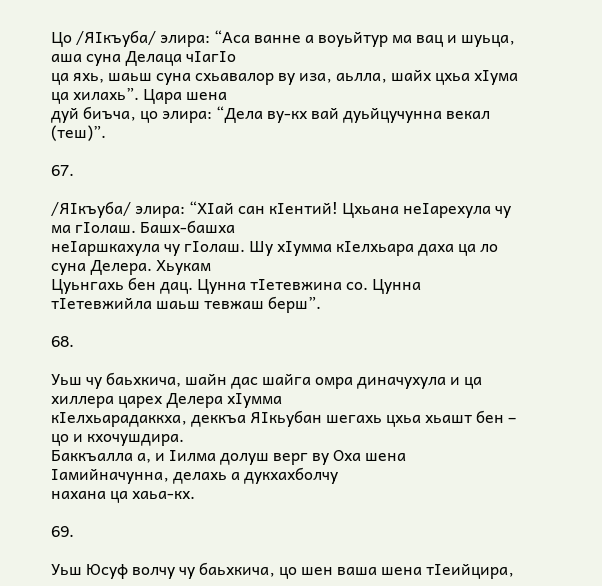Цо /ЯIкъуба/ элира: “Аса ванне а воуьйтур ма вац и шуьца‚ аша суна Делаца чIагIо
ца яхь, шаьш суна схьавалор ву иза‚ аьлла‚ шайх цхьа хIума ца хилахь”. Цара шена
дуй биъча‚ цо элира: “Дела ву-кх вай дуьйцучунна векал (теш)”.

67.

/ЯIкъуба/ элира: “ХIай сан кIентий! Цхьана неIарехула чу ма гIолаш. Башх-башха
неIаршкахула чу гIолаш. Шу хIумма кIелхьара даха ца ло суна Делера. Хьукам
Цуьнгахь бен дац. Цунна тIетевжина со. Цунна тIетевжийла шаьш тевжаш берш”.

68.

Уьш чу баьхкича, шайн дас шайга омра диначухула и ца хиллера царех Делера хIумма
кIелхьарадаккха‚ деккъа ЯIкьубан шегахь цхьа хьашт бен – цо и кхочушдира.
Баккъалла а, и Iилма долуш верг ву Оха шена Iамийначунна‚ делахь а дукхахболчу
нахана ца хаьа-кх.

69.

Уьш Юсуф волчу чу баьхкича‚ цо шен ваша шена тIеийцира‚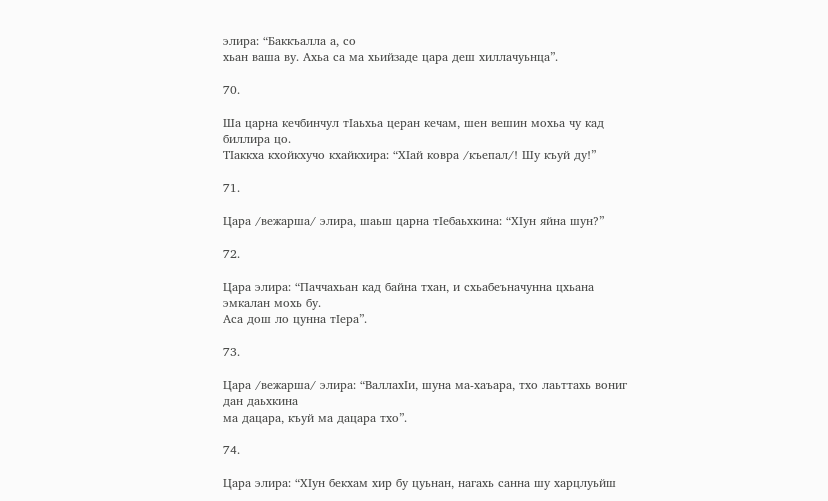элира: “Баккъалла а, со
хьан ваша ву. Ахьа са ма хьийзаде цара деш хиллачуьнца”.

70.

Ша царна кечбинчул тIаьхьа церан кечам‚ шен вешин мохьа чу кад биллира цо.
ТIаккха кхойкхучо кхайкхира: “ХIай ковра /къепал/! Шу къуй ду!”

71.

Цара /вежарша/ элира‚ шаьш царна тIебаьхкина: “ХIун яйна шун?”

72.

Цара элира: “Паччахьан кад байна тхан‚ и схьабеъначунна цхьана эмкалан мохь бу.
Аса дош ло цунна тIера”.

73.

Цара /вежарша/ элира: “ВаллахIи‚ шуна ма-хаъара‚ тхо лаьттахь вониг дан даьхкина
ма дацара‚ къуй ма дацара тхо”.

74.

Цара элира: “ХIун бекхам хир бу цуьнан‚ нагахь санна шу харцлуьйш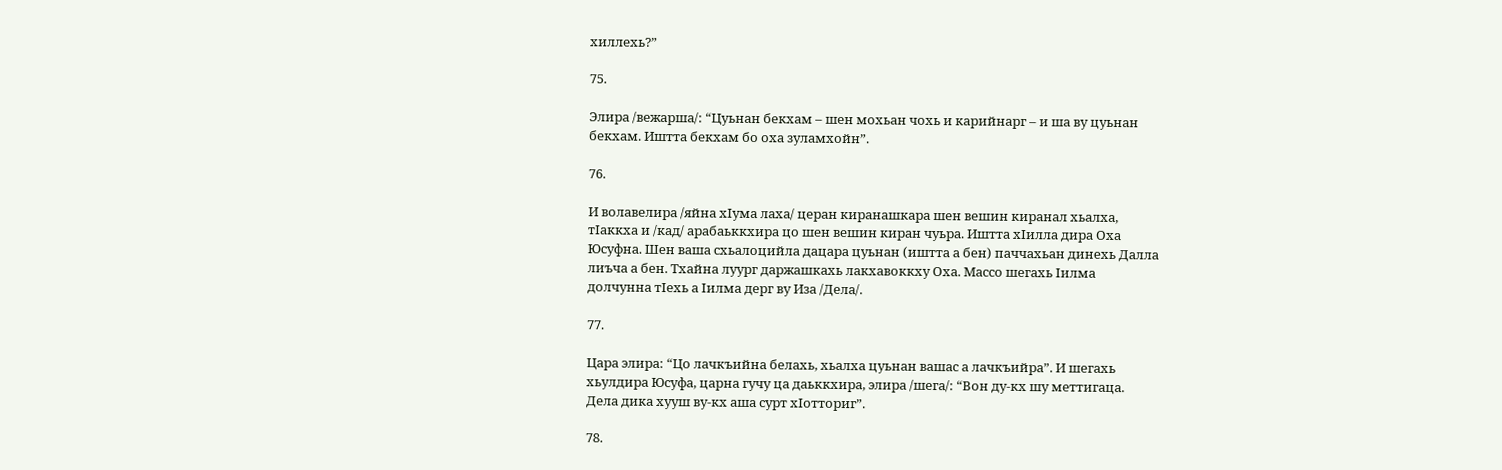хиллехь?”

75.

Элира /вежарша/: “Цуьнан бекхам – шен мохьан чохь и карийнарг – и ша ву цуьнан
бекхам. Иштта бекхам бо оха зуламхойн”.

76.

И волавелира /яйна хIума лаха/ церан киранашкара шен вешин киранал хьалха‚
тIаккха и /кад/ арабаьккхира цо шен вешин киран чуьра. Иштта хIилла дира Оха
Юсуфна. Шен ваша схьалоцийла дацара цуьнан (иштта а бен) паччахьан динехь Далла
лиъча а бен. Тхайна луург даржашкахь лакхавоккху Оха. Массо шегахь Iилма
долчунна тIехь а Iилма дерг ву Иза /Дела/.

77.

Цара элира: “Цо лачкъийна белахь‚ хьалха цуьнан вашас а лачкъийра”. И шегахь
хьулдира Юсуфа‚ царна гучу ца даьккхира‚ элира /шега/: “Вон ду-кх шу меттигаца.
Дела дика хууш ву-кх аша сурт хIотториг”.

78.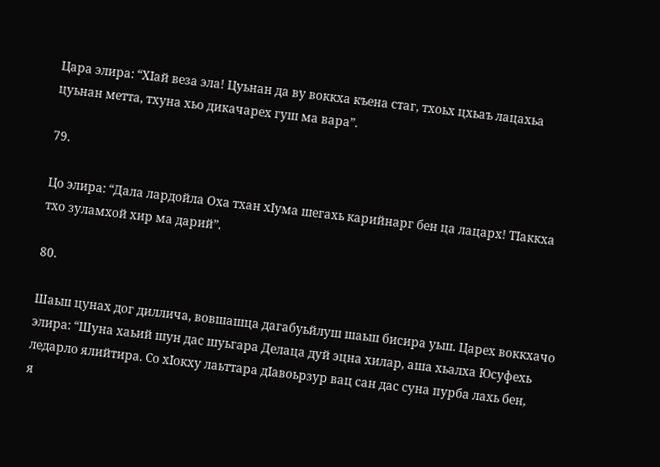Цара элира: “ХIай веза эла! Цуьнан да ву воккха къена стаг‚ тхоьх цхьаъ лацахьа
цуьнан метта‚ тхуна хьо дикачарех гуш ма вара”.

79.

Цо элира: “Дала лардойла Оха тхан хIума шегахь карийнарг бен ца лацарх! ТIаккха
тхо зуламхой хир ма дарий”.

80.

Шаьш цунах дог диллича‚ вовшашца дагабуьйлуш шаьш бисира уьш. Царех воккхачо
элира: “Шуна хаьий шун дас шуьгара Делаца дуй эцна хилар‚ аша хьалха Юсуфехь
ледарло ялийтира. Со хIокху лаьттара дIавоьрзур вац сан дас суна пурба лахь бен‚
я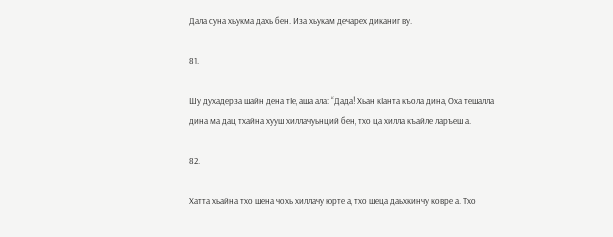Дала суна хьукма дахь бен. Иза хьукам дечарех диканиг ву.

81.

Шу духадерза шайн дена тIе‚ аша ала: “Дада! Хьан кIанта къола дина‚ Оха тешалла
дина ма дац тхайна хууш хиллачуьнций бен‚ тхо ца хилла къайле ларъеш а.

82.

Хатта хьайна тхо шена чохь хиллачу юрте а‚ тхо шеца даьхкинчу ковре а. Тхо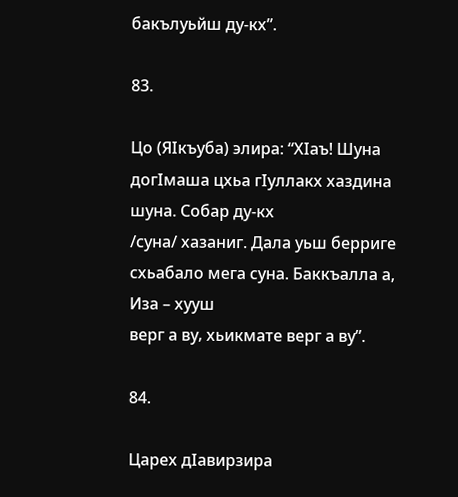бакълуьйш ду-кх”.

83.

Цо (ЯIкъуба) элира: “ХIаъ! Шуна догIмаша цхьа гIуллакх хаздина шуна. Собар ду-кх
/суна/ хазаниг. Дала уьш берриге схьабало мега суна. Баккъалла а, Иза – хууш
верг а ву‚ хьикмате верг а ву”.

84.

Царех дIавирзира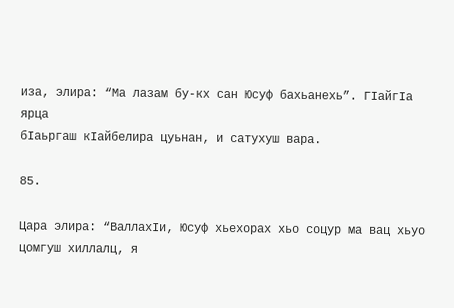иза‚ элира: “Ма лазам бу-кх сан Юсуф бахьанехь”. ГIайгIа ярца
бIаьргаш кIайбелира цуьнан‚ и сатухуш вара.

85.

Цара элира: “ВаллахIи‚ Юсуф хьехорах хьо соцур ма вац хьуо цомгуш хиллалц‚ я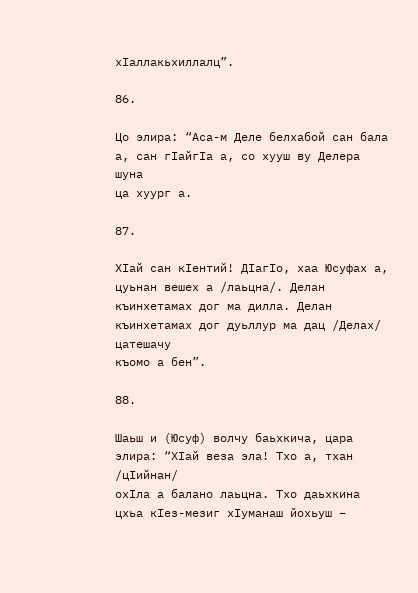хIаллакьхиллалц”.

86.

Цо элира: “Аса-м Деле белхабой сан бала а‚ сан гIайгIа а‚ со хууш ву Делера шуна
ца хуург а.

87.

ХIай сан кIентий! ДIагIо‚ хаа Юсуфах а, цуьнан вешех а /лаьцна/. Делан
къинхетамах дог ма дилла. Делан къинхетамах дог дуьллур ма дац /Делах/ цатешачу
къомо а бен”.

88.

Шаьш и (Юсуф) волчу баьхкича‚ цара элира: “ХIай веза эла! Тхо а‚ тхан /цIийнан/
охIла а балано лаьцна. Тхо даьхкина цхьа кIез-мезиг хIуманаш йохьуш –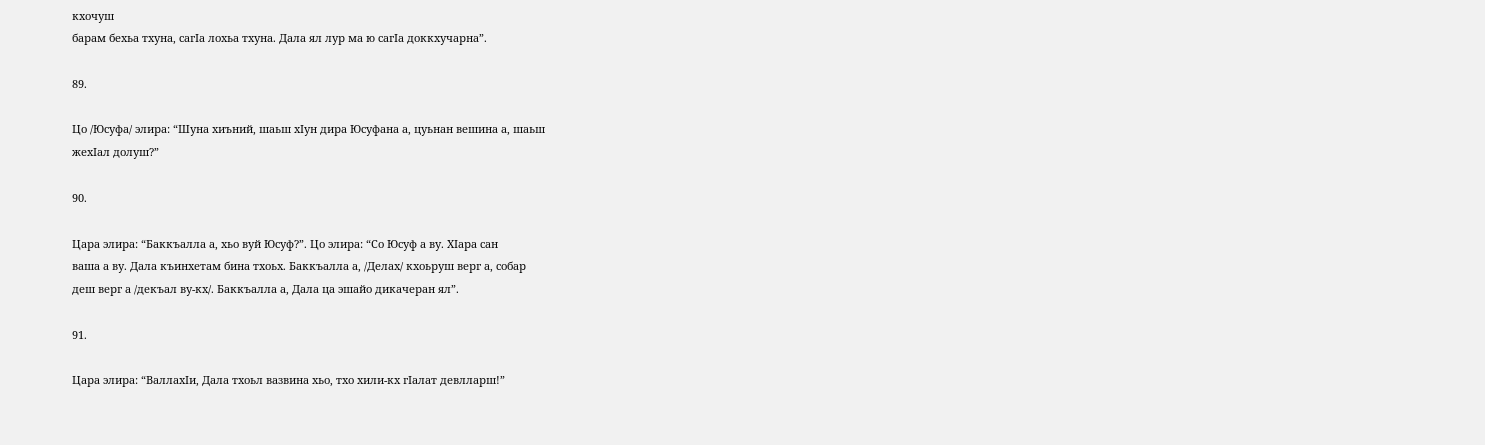кхочуш
барам бехьа тхуна‚ сагIа лохьа тхуна. Дала ял лур ма ю сагIа доккхучарна”.

89.

Цо /Юсуфа/ элира: “Шуна хиъний‚ шаьш хIун дира Юсуфана а‚ цуьнан вешина а‚ шаьш
жехIал долуш?”

90.

Цара элира: “Баккъалла а, хьо вуй Юсуф?”. Цо элира: “Со Юсуф а ву. ХIара сан
ваша а ву. Дала къинхетам бина тхоьх. Баккъалла а, /Делах/ кхоьруш верг а‚ собар
деш верг а /декъал ву-кх/. Баккъалла а, Дала ца эшайо дикачеран ял”.

91.

Цара элира: “ВаллахIи‚ Дала тхоьл вазвина хьо‚ тхо хили-кх гIалат девлларш!”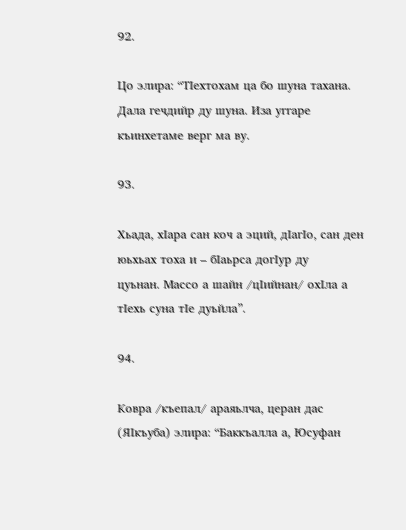92.

Цо элира: “ТIехтохам ца бо шуна тахана. Дала гечдийр ду шуна. Иза уггаре
къинхетаме верг ма ву.

93.

Хьада‚ хIара сан коч а эций, дIагIо‚ сан ден юьхьах тоха и – бIаьрса догIур ду
цуьнан. Массо а шайн /цIийнан/ охIла а тIехь суна тIе дуьйла”.

94.

Ковра /къепал/ араяьлча‚ церан дас (ЯIкъуба) элира: “Баккъалла а, Юсуфан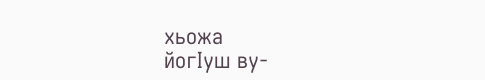хьожа
йогIуш ву-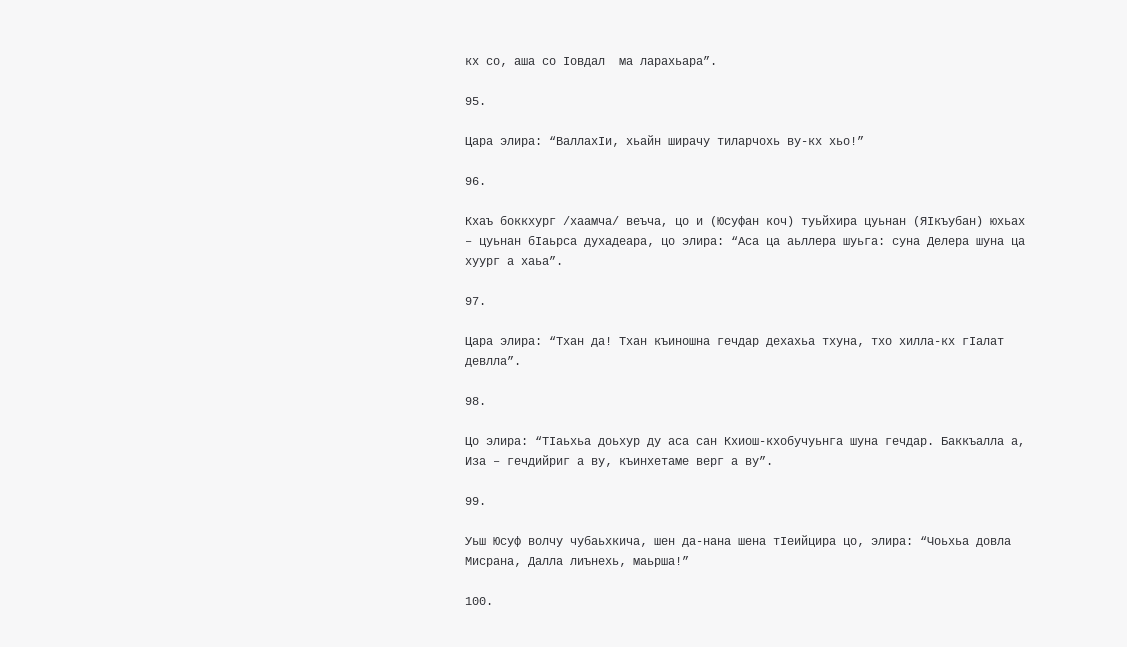кх со‚ аша со Iовдал  ма ларахьара”.

95.

Цара элира: “ВаллахIи‚ хьайн ширачу тиларчохь ву-кх хьо!”

96.

Кхаъ боккхург /хаамча/ веъча, цо и (Юсуфан коч) туьйхира цуьнан (ЯIкъубан) юхьах
– цуьнан бIаьрса духадеара‚ цо элира: “Аса ца аьллера шуьга: суна Делера шуна ца
хуург а хаьа”.

97.

Цара элира: “Тхан да! Тхан къиношна гечдар дехахьа тхуна‚ тхо хилла-кх гIалат
девлла”.

98.

Цо элира: “ТIаьхьа доьхур ду аса сан Кхиош-кхобучуьнга шуна гечдар. Баккъалла а,
Иза – гечдийриг а ву‚ къинхетаме верг а ву”.

99.

Уьш Юсуф волчу чубаьхкича‚ шен да-нана шена тIеийцира цо‚ элира: “Чоьхьа довла
Мисрана‚ Далла лиънехь‚ маьрша!”

100.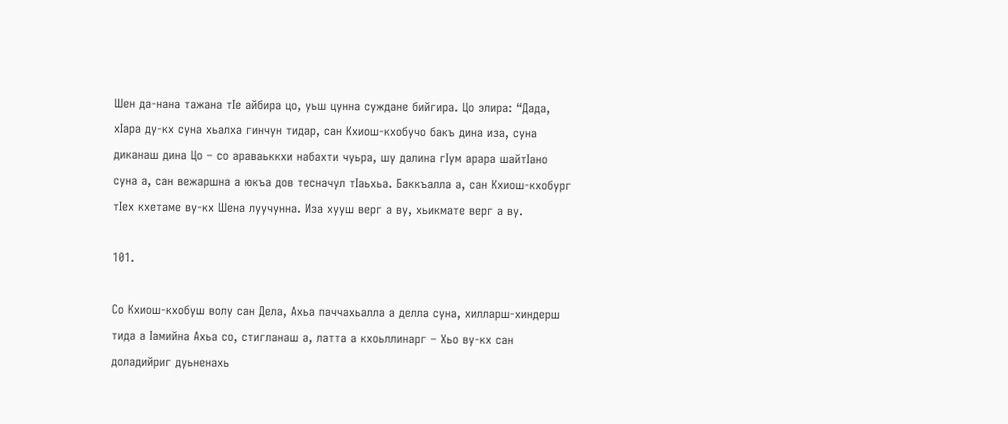Шен да-нана тажана тIе айбира цо‚ уьш цунна суждане бийгира. Цо элира: “Дада‚
хIара ду-кх суна хьалха гинчун тидар‚ сан Кхиош-кхобучо бакъ дина иза‚ суна
диканаш дина Цо – со араваьккхи набахти чуьра‚ шу далина гIум арара шайтIано
суна а, сан вежаршна а юкъа дов тесначул тIаьхьа. Баккъалла а, сан Кхиош-кхобург
тIех кхетаме ву-кх Шена луучунна. Иза хууш верг а ву‚ хьикмате верг а ву.

101.

Со Кхиош-кхобуш волу сан Дела‚ Ахьа паччахьалла а делла суна‚ хилларш-хиндерш
тида а Iамийна Ахьа со‚ стигланаш а‚ латта а кхоьллинарг – Хьо ву-кх сан
доладийриг дуьненахь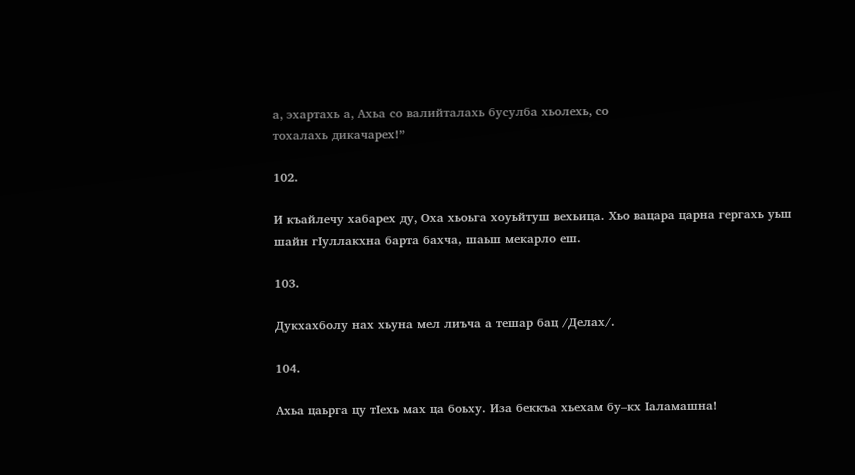а‚ эхартахь а‚ Ахьа со валийталахь бусулба хьолехь‚ со
тохалахь дикачарех!”

102.

И къайлечу хабарех ду‚ Оха хьоьга хоуьйтуш вехьица. Хьо вацара царна гергахь уьш
шайн гIуллакхна барта бахча, шаьш мекарло еш.

103.

Дукхахболу нах хьуна мел лиъча а тешар бац /Делах/.

104.

Ахьа цаьрга цу тIехь мах ца боьху. Иза беккъа хьехам бу–кх Iаламашна!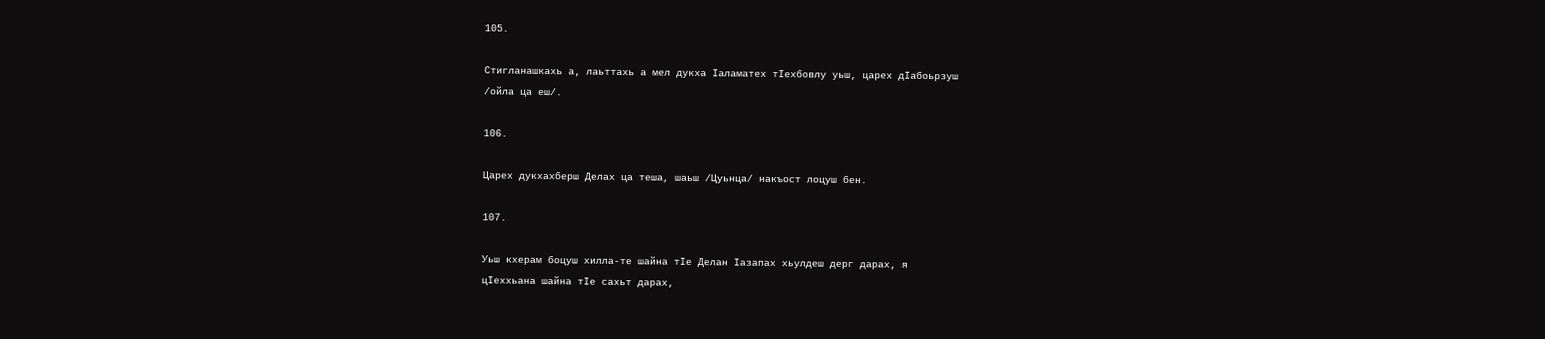105.

Стигланашкахь а‚ лаьттахь а мел дукха Iаламатех тIехбовлу уьш‚ царех дIабоьрзуш
/ойла ца еш/.

106.

Царех дукхахберш Делах ца теша, шаьш /Цуьнца/ накъост лоцуш бен.

107.

Уьш кхерам боцуш хилла-те шайна тIе Делан Iазапах хьулдеш дерг дарах‚ я
цIеххьана шайна тIе сахьт дарах‚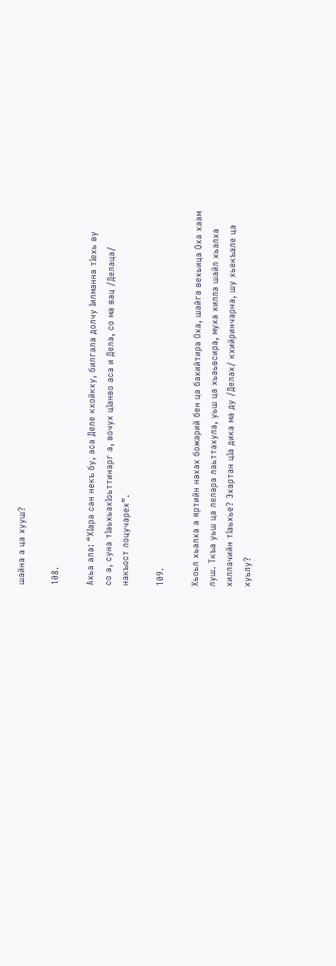шайна а ца хууш?

108.

Ахьа ала: “ХIара сан некъ бу‚ аса Деле кхойкху‚ билгала долчу Iилманна тIехь ву
со а‚ суна тIаьхьахIоьттинарг а‚ вочух цIанво аса и Дела‚ со ма вац /Делаца/
накъост лоцучарех”.

109.

Хьоьл хьалха а яртийн нахах божарий бен ца бахийтира Оха‚ шайга вехьица Оха хаам
луш. Ткъа уьш ца лелара лаьттахула‚ уьш ца хьаьвсира‚ муха хилла шайл хьалха
хиллачийн тIаьхье? Эхартан цIа дика ма ду /Делах/ кхийринчарна‚ шу хьекъале ца
хуьлу?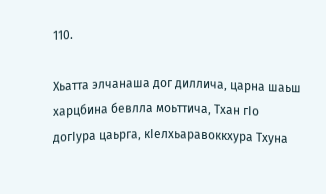110.

Хьатта элчанаша дог диллича‚ царна шаьш харцбина бевлла моьттича‚ Тхан гIо
догIура цаьрга‚ кIелхьаравоккхура Тхуна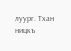луург. Тхан ницкъ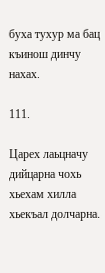буха тухур ма бац
къинош динчу нахах.

111.

Царех лаьцначу дийцарна чохь хьехам хилла хьекъал долчарна.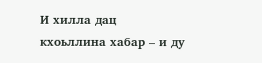И хилла дац
кхоьллина хабар – и ду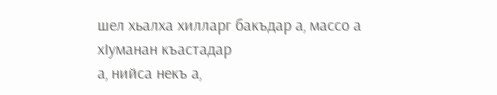шел хьалха хилларг бакъдар а‚ массо а хIуманан къастадар
а‚ нийса некъ а‚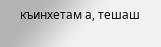къинхетам а, тешаш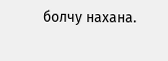болчу нахана.